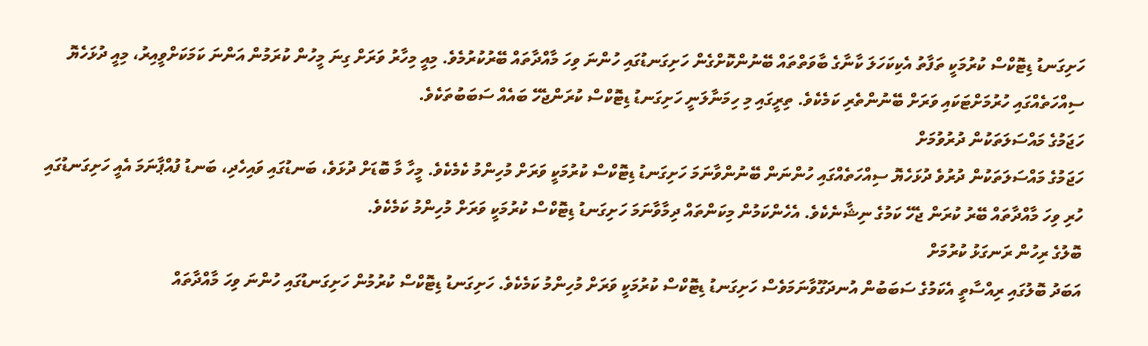ހަށިގަނޑު ޑިޓޮކްސް ކުރުމަކީ ތަފާތު އެކިކަހަލަ ކާނާގެ ބާވަތްތައް ބޭނުންކޮށްގެން ހަށިގަނޑުގައި ހުންނަ ވިހަ މާއްދާތައް ބޭރުކުރުމެވެ. މިއީ މިހާރު ވަރަށް ގިނަ މީހުން ކުރަމުން އަންނަ ކަމަކަށްވީއިރު، މިއީ ދުޅަހެޔޮ ސިއްހަތެއްގައި ހުރުމަށްޓަކައި ވަރަށް ބޭނުންތެރި ކަމެކެވެ. ތިރީގައި މި ހިމަނާލަނީ ހަށިގަނޑު ޑިޓޮކްސް ކުރަންޖެހޭ ބައެއް ސަބަބުތަކެވެ.
ހަޖަމުގެ މައްސަލަތަކުން ދުރުވުމަށް
ހަޖަމުގެ މައްސަލަތަކުން ދުރުވެ ދުޅަހެޔޮ ސިއްހަތެއްގައި ހުންނަން ބޭނުންވާނަމަ ހަށިގަނޑު ޑިޓޮކްސް ކުރުމަކީ ވަރަށް މުހިންމު ކެމެކެވެ. މީހާ މާ ބޮޑަށް ދުޅަވެ، ބަނޑުގައި ވައިހެދި، ބަނޑު ފުއްޕާނަމަ އެއީ ހަށިގަނޑުގައި ހުރި ވިހަ މާއްދާތައް ބޭރު ކުރަން ޖެހޭ ކަމުގެ ނިޝާނެކެވެ. އެހެންކަމުން މިކަންތައް ދިމާވާނަމަ ހަށިގަނޑު ޑިޓޮކްސް ކުރުމަކީ ވަރަށް މުހިންމު ކަމެކެވެ.
ބޮލުގެ ރިހުން ރަނގަޅު ކުރުމަށް
އަބަދު ބޮލުގައި ރިއްސާތީ އެކަމުގެ ސަބަބުން އުނދަގޫވާނަމަވެސް ހަށިގަނޑު ޑިޓޮކްސް ކުރުމަކީ ވަރަށް މުހިންމު ކަމެކެވެ. ހަށިގަނޑު ޑިޓޮކްސް ކުރުމުން ހަށިގަނޑުގައި ހުންނަ ވިހަ މާއްދާތައް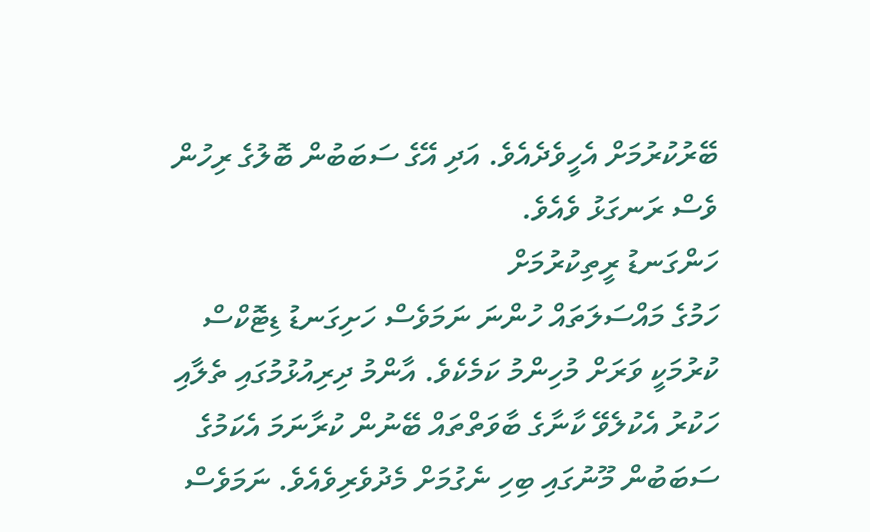ބޭރުކުރުމަށް އެހީވެދެއެވެ. އަދި އޭގެ ސަބަބުން ބޮލުގެ ރިހުން ވެސް ރަނގަޅު ވެއެވެ.
ހަންގަނޑު ރީތިކުރުމަށް
ހަމުގެ މައްސަލަތައް ހުންނަ ނަމަވެސް ހަށިގަނޑު ޑިޓޮކްސް ކުރުމަކީ ވަރަށް މުހިންމު ކަމެކެވެ. އާންމު ދިރިއުޅުމުގައި ތެލާއި ހަކުރު އެކުލެވޭ ކާނާގެ ބާވަތްތައް ބޭނުން ކުރާނަމަ އެކަމުގެ ސަބަބުން މޫނުގައި ބިހި ނެގުމަށް މެދުވެރިވެއެވެ. ނަމަވެސް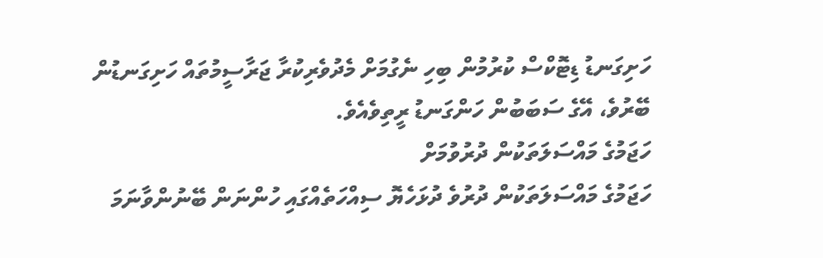ހަށިގަނޑު ޑިޓޮކްސް ކުރުމުން ބިހި ނެގުމަށް މެދުވެރިކުރާ ޖަރާސީމުތައް ހަށިގަނޑުން ބޭރުވެ، އޭގެ ސަބަބުން ހަންގަނޑު ރީތިވެއެވެ.
ހަޖަމުގެ މައްސަލަތަކުން ދުރުވުމަށް
ހަޖަމުގެ މައްސަލަތަކުން ދުރުވެ ދުޅަހެޔޮ ސިއްހަތެއްގައި ހުންނަން ބޭނުންވާނަމަ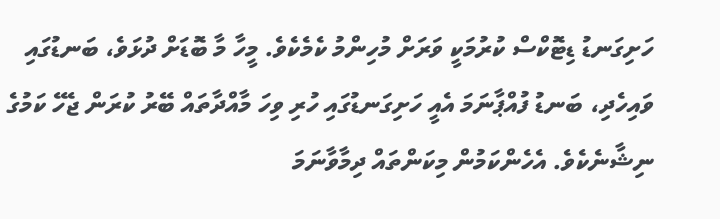ހަށިގަނޑު ޑިޓޮކްސް ކުރުމަކީ ވަރަށް މުހިންމު ކެމެކެވެ. މީހާ މާ ބޮޑަށް ދުޅަވެ، ބަނޑުގައި ވައިހެދި، ބަނޑު ފުއްޕާނަމަ އެއީ ހަށިގަނޑުގައި ހުރި ވިހަ މާއްދާތައް ބޭރު ކުރަން ޖެހޭ ކަމުގެ ނިޝާނެކެވެ. އެހެންކަމުން މިކަންތައް ދިމާވާނަމަ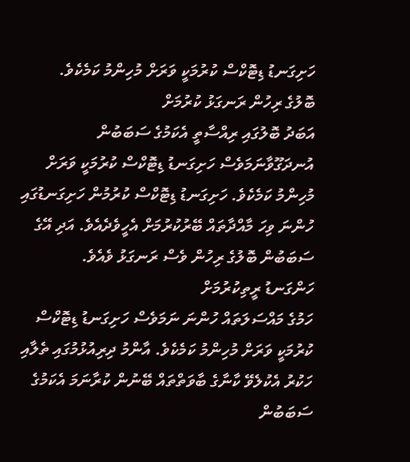ހަށިގަނޑު ޑިޓޮކްސް ކުރުމަކީ ވަރަށް މުހިންމު ކަމެކެވެ.
ބޮލުގެ ރިހުން ރަނގަޅު ކުރުމަށް
އަބަދު ބޮލުގައި ރިއްސާތީ އެކަމުގެ ސަބަބުން އުނދަގޫވާނަމަވެސް ހަށިގަނޑު ޑިޓޮކްސް ކުރުމަކީ ވަރަށް މުހިންމު ކަމެކެވެ. ހަށިގަނޑު ޑިޓޮކްސް ކުރުމުން ހަށިގަނޑުގައި ހުންނަ ވިހަ މާއްދާތައް ބޭރުކުރުމަށް އެހީވެދެއެވެ. އަދި އޭގެ ސަބަބުން ބޮލުގެ ރިހުން ވެސް ރަނގަޅު ވެއެވެ.
ހަންގަނޑު ރީތިކުރުމަށް
ހަމުގެ މައްސަލަތައް ހުންނަ ނަމަވެސް ހަށިގަނޑު ޑިޓޮކްސް ކުރުމަކީ ވަރަށް މުހިންމު ކަމެކެވެ. އާންމު ދިރިއުޅުމުގައި ތެލާއި ހަކުރު އެކުލެވޭ ކާނާގެ ބާވަތްތައް ބޭނުން ކުރާނަމަ އެކަމުގެ ސަބަބުން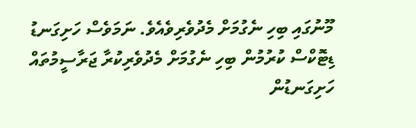މޫނުގައި ބިހި ނެގުމަށް މެދުވެރިވެއެވެ. ނަމަވެސް ހަށިގަނޑު ޑިޓޮކްސް ކުރުމުން ބިހި ނެގުމަށް މެދުވެރިކުރާ ޖަރާސީމުތައް ހަށިގަނޑުން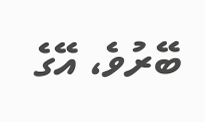ބޭރުވެ، އޭގެ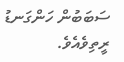ސަބަބުން ހަންގަނޑު ރީތިވެއެވެ.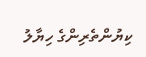ކިޔުންތެރިންގެ ހިޔާލު